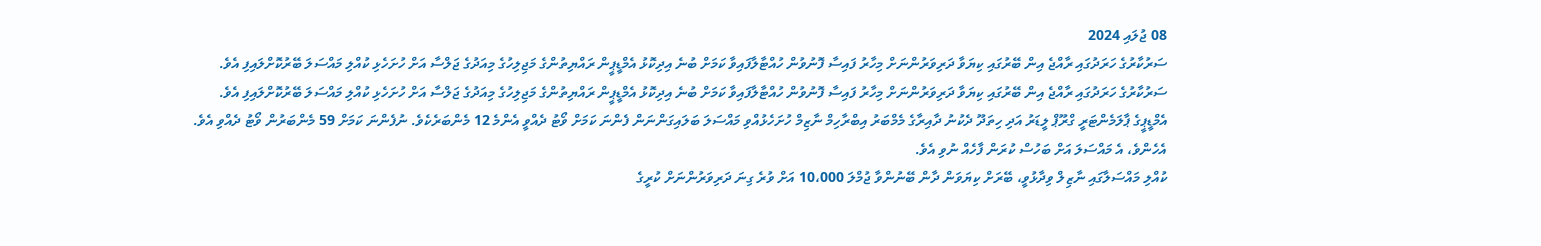08 ޖުލައި 2024
ސަރުކާރުގެ ހަރަދުގައި ރާއްޖެ އިން ބޭރުގައި ކިޔަވާ ދަރިވަރުންނަށް މިހާރު ފައިސާ ފޮނުވުން ހުއްޓާލާފައިވާ ކަމަށް ބުނެ އިދިކޮޅު އެމްޑީޕީން ރައްޔިތުންގެ މަޖިލިހުގެ މިއަދުގެ ޖަލްސާ އަށް ހުށަހެޅި ކުއްލި މައްސަލަ ބޭރުކޮށްލައިފި އެވެ.
ސަރުކާރުގެ ހަރަދުގައި ރާއްޖެ އިން ބޭރުގައި ކިޔަވާ ދަރިވަރުންނަށް މިހާރު ފައިސާ ފޮނުވުން ހުއްޓާލާފައިވާ ކަމަށް ބުނެ އިދިކޮޅު އެމްޑީޕީން ރައްޔިތުންގެ މަޖިލިހުގެ މިއަދުގެ ޖަލްސާ އަށް ހުށަހެޅި ކުއްލި މައްސަލަ ބޭރުކޮށްލައިފި އެވެ.
އެމްޑީޕީގެ ޕާލަމެންޓަރީ ގްރޫޕް ލީޑަރު އަދި ހިތަދޫ ދެކުނު ދާއިރާގެ މެމްބަރު އިބްރާހިމް ނާޒިމް ހުށަހެޅުއްވި މައްސަލަ ބަލައިގަންނަން ފެންނަ ކަމަށް ވޯޓު ދެއްވީ އެންމެ 12 މެންބަރެކެވެ. ނުފެންނަ ކަމަށް 59 މެންބަރުން ވޯޓު ދެއްވި އެވެ. އެހެންވެ، އެ މައްސަލަ އަށް ބަހުސް ކުރަން ފާހެއް ނުވި އެވެ.
ކުއްލި މައްސަލާގައި ނާޒިލް ވިދާޅުވީ، ބޭރަށް ކިޔަވަން ދާން ބޭނުންވާ ޖުމްލަ 10،000 އަށް ވުރެ ގިނަ ދަރިވަރުންނަށް ކުރީގެ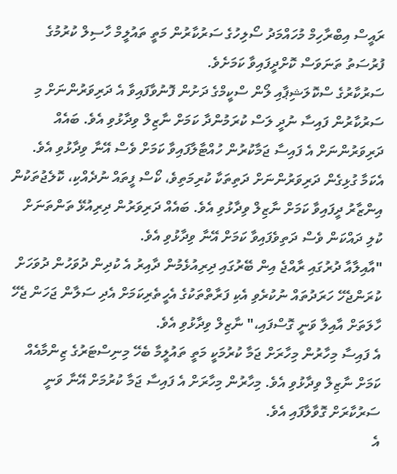ރައީސް އިބްރާހިމް މުހައްމަދު ސޯލިހުގެ ސަރުކާރުން މަތީ ތައުލީމް ހާސިލް ކުރުމުގެ ފުރުސަތު ތަނަވަސް ކޮށްދީފައިވާ ކަމަށެވެ.
ސަރުކާރުގެ ސްކޮލަޝިޕާއި ލޯން ސްކީމްގެ ދަށުން ފޮނުވާފައިވާ އެ ދަރިވަރުންނަށް މި ސަރުކާރުން ފައިސާ ނުދީ ލަސް ކުރަމުންދާ ކަމަށް ނާޒިލް ވިދާޅުވި އެވެ. ބައެއް ދަރިވަރުންނަށް އެ ފައިސާ ޖަމާކުރުން ހުއްޓާލާފައިވާ ކަމަށް ވެސް އޭނާ ވިދާޅުވި އެވެ.
އެކަމާ ގުޅިގެން ދަރިވަރުންނަށް ދަތިތަކާ ކުރިމަތިވެ، ކޯސް ފީތައް ނުދެއްކި، ކޮލެޖުތަކުން އިންޒާރު ދީފައިވާ ކަމަށް ނާޒިލް ވިދާޅުވި އެވެ. ބައެއް ދަރިވަރުން ދިރިއުޅޭ ތަންތަނަށް ކުލި ދައްކަން ވެސް ދަތިވެފައިވާ ކަމަށް އޭނާ ވިދާޅުވި އެވެ.
"އާއިލާއާ ދުރުގައި ރާއްޖެ އިން ބޭރުގައި ދިރިއުޅެމުން ދާއިރު އެ ކުދިން ދުވަހުން ދުވަހަށް ކުރަންޖެހޭ ހަރަދުތައް ނުކުރެވި އެކި ފަރާތްތަކުގެ އެހީތެރިކަމަށް އެދި ސަލާން ޖަހަން ޖެހޭ ހާލަތަށް އާއިލާ ވަނީ ގޮސްފައި،" ނާޒިލް ވިދާޅުވި އެވެ.
އެ ފައިސާ މިހާރުން މިހާރަށް ޖަމާ ކުރުމަކީ މަތީ ތައުލީމާ ބެހޭ މިނިސްޓަރުގެ ޒިންމާއެއް ކަމަށް ނާޒިލް ވިދާޅުވި އެވެ. މިހާރުން މިހާރަށް އެ ފައިސާ ޖަމާ ކުރުމަށް އޭނާ ވަނީ ސަރުކާރަށް ގޮވާލާފައި އެވެ.
އެ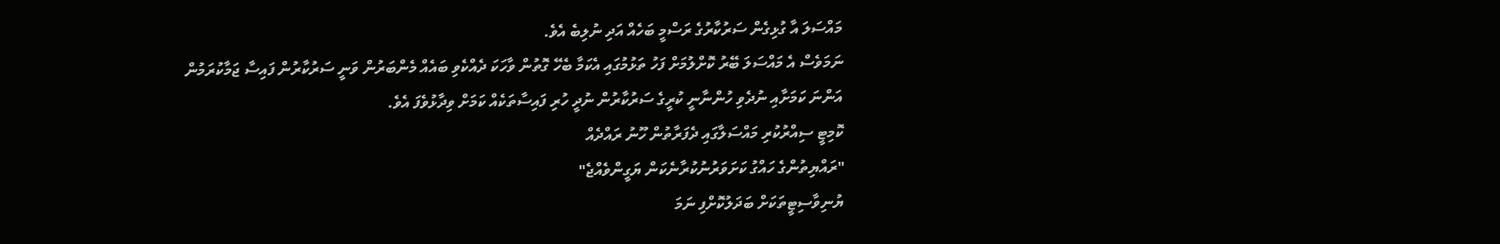މައްސަލަ އާ ގުޅިގެން ސަރުކާރުގެ ރަސްމީ ބަހެއް އަދި ނުލިބެ އެވެ.
ނަމަވެސް އެ މައްސަލަ ބޭރު ކޮށްލުމަށް ފަހު ތަޅުމުގައި އެކަމާ ބެހޭ ގޮތުން ވާހަކަ ދެއްކެވި ބައެއް މެންބަރުން ވަނީ ސަރުކާރުން ފައިސާ ޖަމާކުރަމުން އަންނަ ކަމަށާއި ނުދެވި ހުންނާނީ ކުރީގެ ސަރުކާރުން ނުދީ ހުރި ފައިސާތަކެއް ކަމަށް ވިދާޅުވެފަ އެވެ.
ކޮމިޓީ ސިއްރުކުރި މައްސަލާގައި ދެފަރާތުން ހޫނު ރައްދެއް
"ރައްޔިތުންގެ ހައްގު ކަށަވަރުނުކުރާނެކަން ޔަގީންވެއްޖެ"
ޔުނިވާސިޓީތަކަށް ބަދަލުކޮށްފި ނަމަ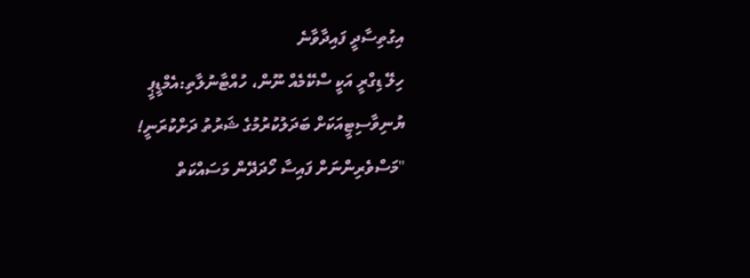އިގުތިސާދީ ފައިދާވާނެ
ހިލޭ ޑިގްރީ އަކީ ސްކޭމެއް ނޫން، ހުއްޓާނުލާތި:އެމްޑީޕީ
ޔުނިވާސިޓީއަކަށް ބަދަލުކުރުމުގެ ޝަރުތު ދަށްކުރަނީ!
"މަސްވެރިންނަށް ފައިސާ ހޯދަދޭން މަސައްކަތް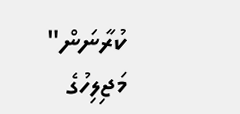ކުރާނަން"
މަޖިލިހުގެ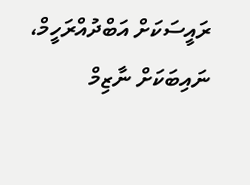ރައީސަކަށް އަބްދުއްރަހީމް، ނައިބަކަށް ނާޒިމް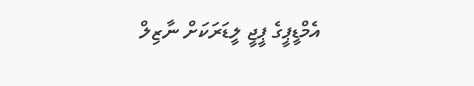އެމްޑީޕީގެ ޕީޖީ ލީޑަރަކަށް ނާޒިލް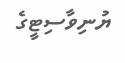ޔުނިވާސިޓީގެ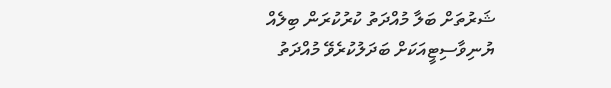ޝަރުތަށް ބަލާ މުއްދަތު ކުރުކުރަން ބިލެއް
ޔުނިވާސިޓީއަކަށް ބަދަލުކުރެވޭ މުއްދަތު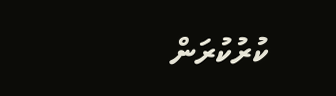ކުރުކުރަން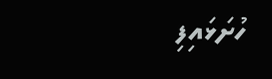ހުށަޅައިފި